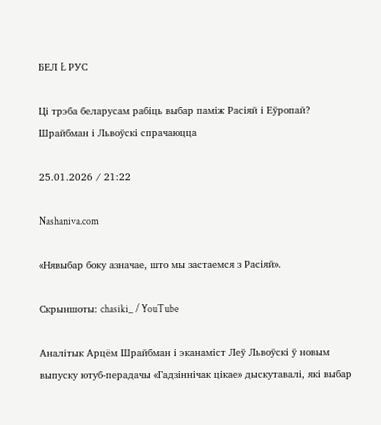БЕЛ Ł РУС

Ці трэба беларусам рабіць выбар паміж Расіяй і Еўропай? Шрайбман і Львоўскі спрачаюцца

25.01.2026 / 21:22

Nashaniva.com

«Нявыбар боку азначае, што мы застаемся з Расіяй».

Скрыншоты: chasiki_ / YouTube

Аналітык Арцём Шрайбман і эканаміст Леў Львоўскі ў новым выпуску ютуб-перадачы «Гадзіннічак цікае» дыскутавалі, які выбар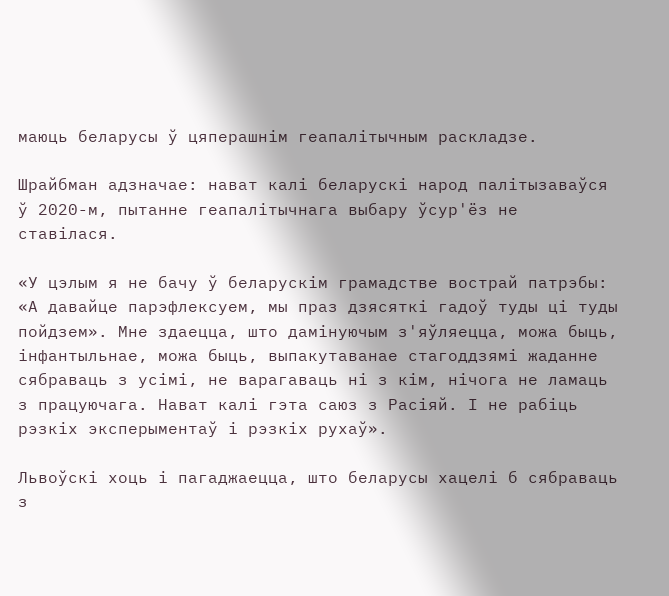маюць беларусы ў цяперашнім геапалітычным раскладзе.

Шрайбман адзначае: нават калі беларускі народ палітызаваўся ў 2020-м, пытанне геапалітычнага выбару ўсур'ёз не ставілася.

«У цэлым я не бачу ў беларускім грамадстве вострай патрэбы: «А давайце парэфлексуем, мы праз дзясяткі гадоў туды ці туды пойдзем». Мне здаецца, што дамінуючым з'яўляецца, можа быць, інфантыльнае, можа быць, выпакутаванае стагоддзямі жаданне сябраваць з усімі, не варагаваць ні з кім, нічога не ламаць з працуючага. Нават калі гэта саюз з Расіяй. І не рабіць рэзкіх эксперыментаў і рэзкіх рухаў».

Львоўскі хоць і пагаджаецца, што беларусы хацелі б сябраваць з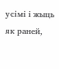усімі і жыць як раней,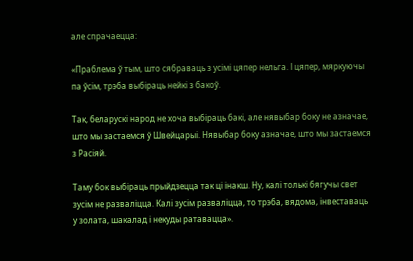але спрачаецца:

«Праблема ў тым, што сябраваць з усімі цяпер нельга. І цяпер, мяркуючы па ўсім, трэба выбіраць нейкі з бакоў.

Так, беларускі народ не хоча выбіраць бакі, але нявыбар боку не азначае, што мы застаемся ў Швейцарыі. Нявыбар боку азначае, што мы застаемся з Расіяй.

Таму бок выбіраць прыйдзецца так ці інакш. Ну, калі толькі бягучы свет зусім не разваліцца. Калі зусім разваліцца, то трэба, вядома, інвеставаць у золата, шакалад і некуды ратавацца».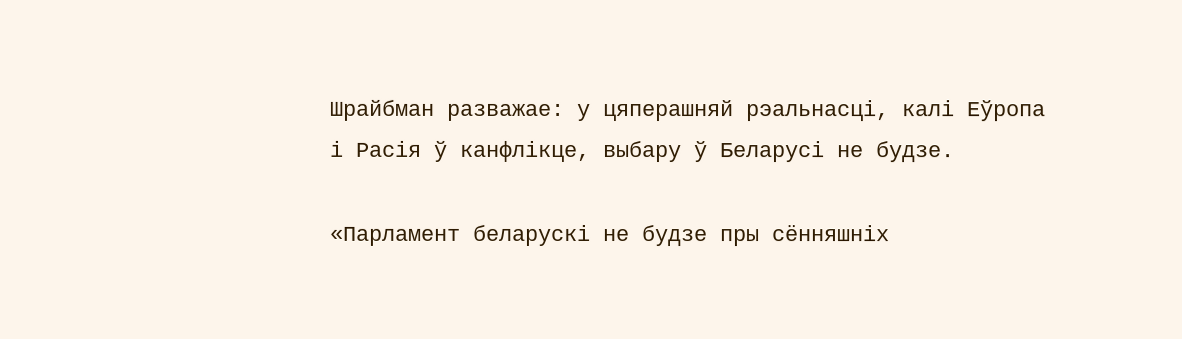Шрайбман разважае: у цяперашняй рэальнасці, калі Еўропа і Расія ў канфлікце, выбару ў Беларусі не будзе.

«Парламент беларускі не будзе пры сённяшніх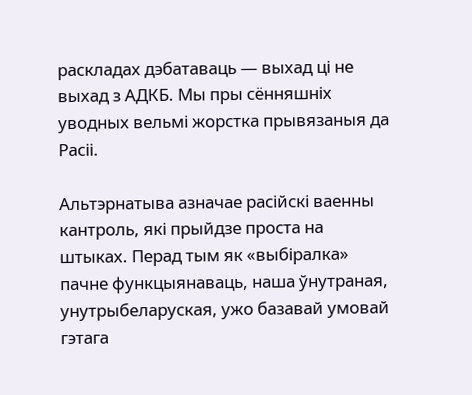раскладах дэбатаваць — выхад ці не выхад з АДКБ. Мы пры сённяшніх уводных вельмі жорстка прывязаныя да Расіі.

Альтэрнатыва азначае расійскі ваенны кантроль, які прыйдзе проста на штыках. Перад тым як «выбіралка» пачне функцыянаваць, наша ўнутраная, унутрыбеларуская, ужо базавай умовай гэтага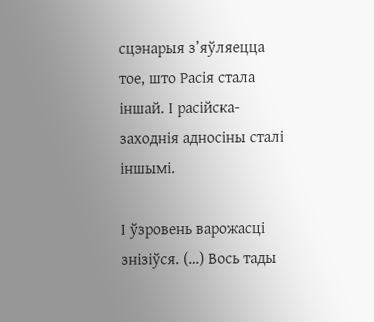сцэнарыя з’яўляецца тое, што Расія стала іншай. І расійска-заходнія адносіны сталі іншымі.

І ўзровень варожасці знізіўся. (…) Вось тады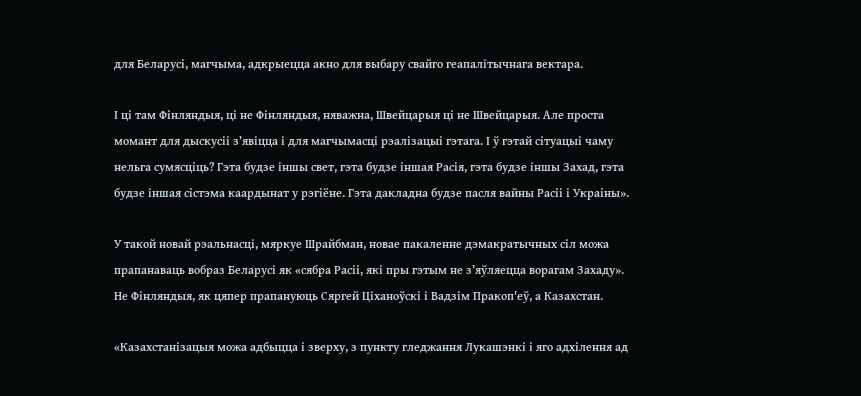для Беларусі, магчыма, адкрыецца акно для выбару свайго геапалітычнага вектара.

І ці там Фінляндыя, ці не Фінляндыя, няважна, Швейцарыя ці не Швейцарыя. Але проста момант для дыскусіі з’явіцца і для магчымасці рэалізацыі гэтага. І ў гэтай сітуацыі чаму нельга сумясціць? Гэта будзе іншы свет, гэта будзе іншая Расія, гэта будзе іншы Захад, гэта будзе іншая сістэма каардынат у рэгіёне. Гэта дакладна будзе пасля вайны Расіі і Украіны».

У такой новай рэальнасці, мяркуе Шрайбман, новае пакаленне дэмакратычных сіл можа прапанаваць вобраз Беларусі як «сябра Расіі, які пры гэтым не з’яўляецца ворагам Захаду». Не Фінляндыя, як цяпер прапануюць Сяргей Ціханоўскі і Вадзім Пракоп'еў, а Казахстан.

«Казахстанізацыя можа адбыцца і зверху, з пункту гледжання Лукашэнкі і яго адхілення ад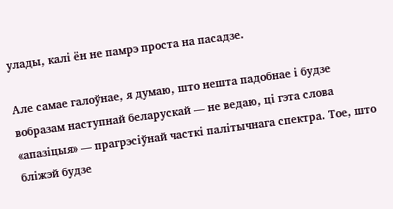улады, калі ён не памрэ проста на пасадзе.

Але самае галоўнае, я думаю, што нешта падобнае і будзе вобразам наступнай беларускай — не ведаю, ці гэта слова «апазіцыя» — прагрэсіўнай часткі палітычнага спектра. Тое, што бліжэй будзе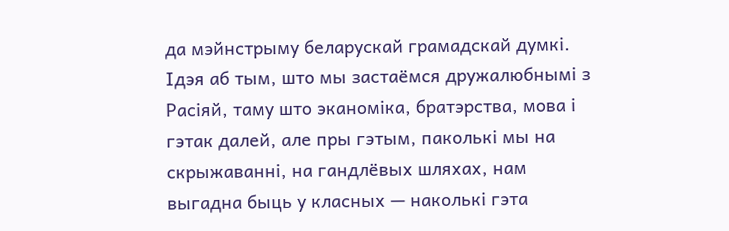да мэйнстрыму беларускай грамадскай думкі. Ідэя аб тым, што мы застаёмся дружалюбнымі з Расіяй, таму што эканоміка, братэрства, мова і гэтак далей, але пры гэтым, паколькі мы на скрыжаванні, на гандлёвых шляхах, нам выгадна быць у класных — наколькі гэта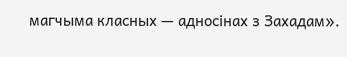магчыма класных — адносінах з Захадам».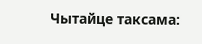Чытайце таксама: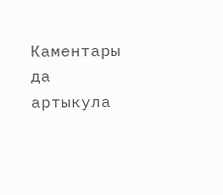Каментары да артыкула